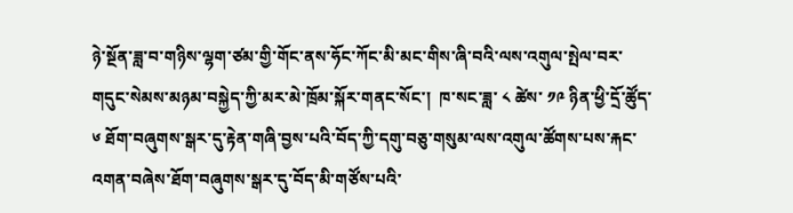ཉེ་སྔོན་ཟླ་བ་གཉིས་ལྷག་ཙམ་གྱི་གོང་ནས་ཧོང་ཀོང་མི་མང་གིས་ཞི་བའི་ལས་འགུལ་སྤེལ་བར་གདུང་སེམས་མཉམ་བསྐྱེད་ཀྱི་མར་མེ་ཁྲོམ་སྐོར་གནང་སོང་།  ཁ་སང་ཟླ་ ༨ ཚེས་ ༡༩ ཉིན་ཕྱི་དྲོ་ཚོུད་ ༦ ཐོག་བཞུགས་སྒར་དུ་རྟེན་གཞི་བྱས་པའི་བོད་ཀྱི་དགུ་བཅུ་གསུམ་ལས་འགུལ་ཚོགས་པས་རྐང་འགན་བཞེས་ཐོག་བཞུགས་སྒར་དུ་བོད་མི་གཙོས་པའི་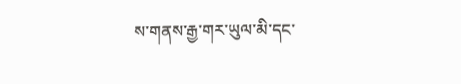ས་གནས་རྒྱ་གར་ཡུལ་མི་དང་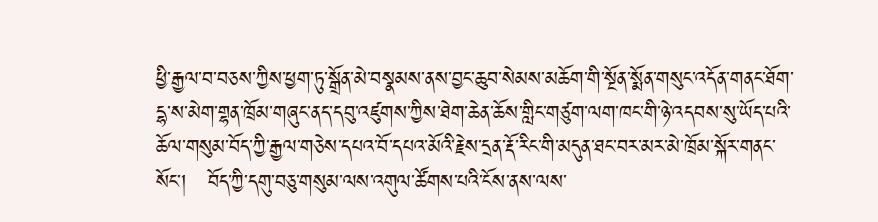ཕྱི་རྒྱལ་བ་བཅས་ཀྱིས་ཕྱག་ཏུ་སྒྲོན་མེ་བསྣམས་ནས་བྱང་ཆུབ་སེམས་མཆོག་གི་སྔོན་སྨོན་གསུང་འདོན་གནང་ཐོག་དྷ་ས་མེག་གྷན་ཁྲོམ་གཞུང་ནད་དབུ་འཛུགས་ཀྱིས་ཐེག་ཆེན་ཆོས་གླིང་གཙུག་ལག་ཁང་གི་ཉེ་འདབས་སུ་ཡོད་པའི་ཆོལ་གསུམ་བོད་ཀྱི་རྒྱལ་གཅེས་དཔའ་བོ་དཔའ་མོའི་རྗེས་དྲན་རྡོ་རིང་གི་མདུན་ཐང་བར་མར་མེ་ཁྲོམ་སྐོར་གནང་སོང་།   བོད་ཀྱི་དགུ་བཅུ་གསུམ་ལས་འགུལ་ཚོགས་པའི་ངོས་ནས་ལས་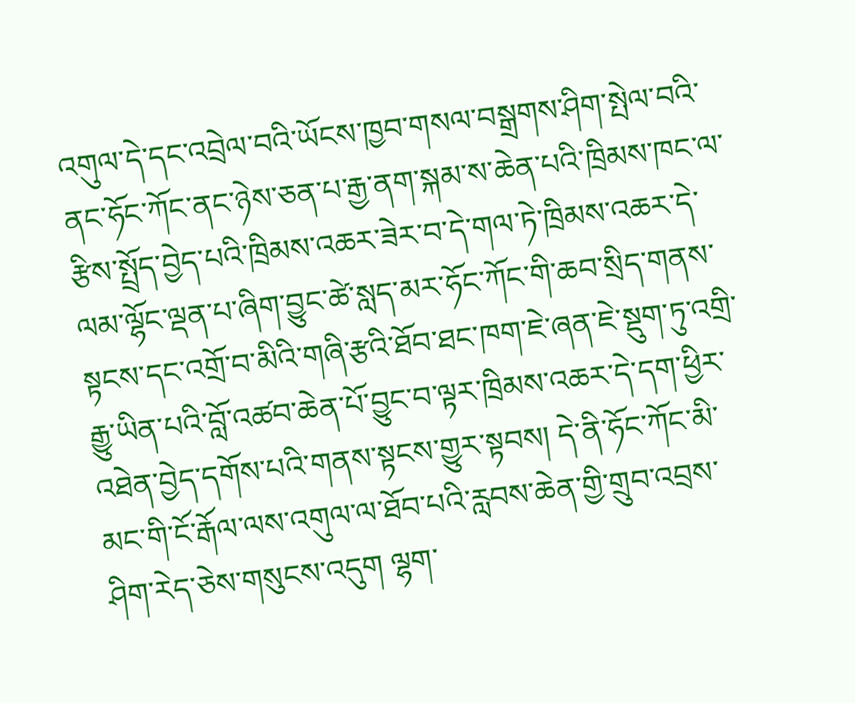འགུལ་དེ་དང་འབྲེལ་བའི་ཡོངས་ཁྱབ་གསལ་བསྒྲགས་ཤིག་སྤེལ་བའི་ནང་ཧོང་ཀོང་ནང་ཉེས་ཅན་པ་རྒྱ་ནག་སྐམ་ས་ཆེན་པའི་ཁྲིམས་ཁང་ལ་རྩིས་སྤྲོད་བྱེད་པའི་ཁྲིམས་འཆར་ཟེར་བ་དེ་གལ་ཏེ་ཁྲིམས་འཆར་དེ་ལམ་ལྷོང་ལྡན་པ་ཞིག་བྱུང་ཚེ་སླད་མར་ཧོང་ཀོང་གི་ཆབ་སྲིད་གནས་སྟངས་དང་འགྲོ་བ་མིའི་གཞི་རྩའི་ཐོབ་ཐང་ཁག་ཇེ་ཞན་ཇེ་སྡུག་ཏུ་འགྲི་རྒྱུ་ཡིན་པའི་བློ་འཚབ་ཆེན་པོ་བྱུང་བ་ལྟར་ཁྲིམས་འཆར་དེ་དག་ཕྱིར་འཐེན་བྱེད་དགོས་པའི་གནས་སྟངས་གྱུར་སྟབས། དེ་ནི་ཧོང་ཀོང་མི་མང་གི་ངོ་རྒོལ་ལས་འགུལ་ལ་ཐོབ་པའི་རླབས་ཆེན་གྱི་གྲུབ་འབྲས་ཤིག་རེད་ཅེས་གསུངས་འདུག ལྷག་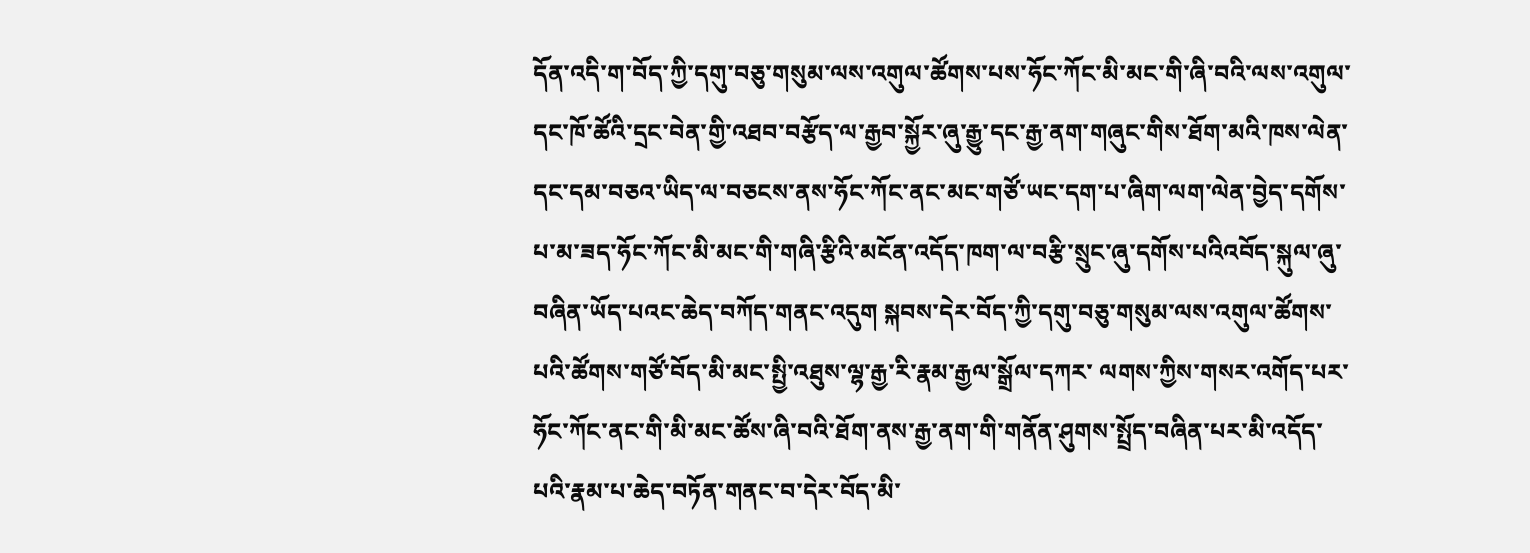དོན་འདི་ག་བོད་ཀྱི་དགུ་བཅུ་གསུམ་ལས་འགུལ་ཚོགས་པས་ཧོང་ཀོང་མི་མང་གི་ཞི་བའི་ལས་འགུལ་དང་ཁོ་ཚོའི་དྲང་བེན་གྱི་འཐབ་བརྩོད་ལ་རྒྱབ་སྐྱོར་ཞུ་རྒྱུ་དང་རྒྱ་ནག་གཞུང་གིས་ཐོག་མའི་ཁས་ལེན་དང་དམ་བཅའ་ཡིད་ལ་བཅངས་ནས་ཧོང་ཀོང་ནང་མང་གཙོ་ཡང་དག་པ་ཞིག་ལག་ལེན་བྱེད་དགོས་པ་མ་ཟད་ཧོང་ཀོང་མི་མང་གི་གཞི་རྩིའི་མངོན་འདོད་ཁག་ལ་བརྩི་སྲུང་ཞུ་དགོས་པའིའབོད་སྐུལ་ཞུ་བཞིན་ཡོད་པའང་ཆེད་བཀོད་གནང་འདུག སྐབས་དེར་བོད་ཀྱི་དགུ་བཅུ་གསུམ་ལས་འགུལ་ཚོགས་པའི་ཚོགས་གཙོ་བོད་མི་མང་སྤྱི་འཐུས་ལྷ་རྒྱ་རི་རྣམ་རྒྱལ་སྒྲོལ་དཀར་ ལགས་ཀྱིས་གསར་འགོད་པར་ཧོང་ཀོང་ནང་གི་མི་མང་ཚོས་ཞི་བའི་ཐོག་ནས་རྒྱ་ནག་གི་གནོན་ཤུགས་སྤྲོད་བཞིན་པར་མི་འདོད་པའི་རྣམ་པ་ཆེད་བཏོན་གནང་བ་དེར་བོད་མི་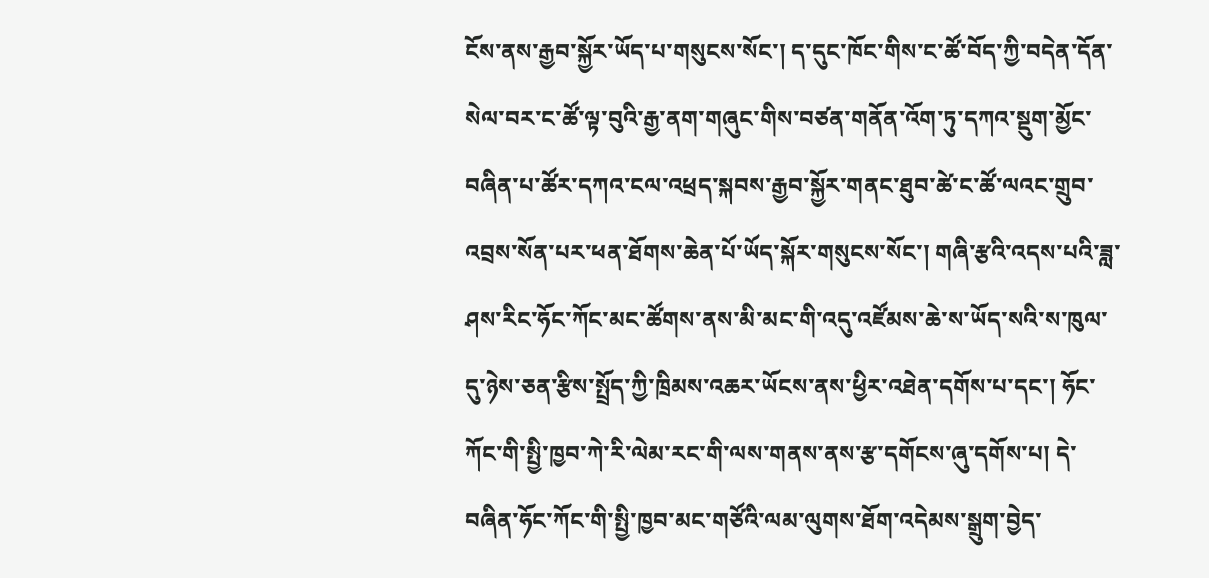ངོས་ནས་རྒྱབ་སྐྱོར་ཡོད་པ་གསུངས་སོང་། ད་དུང་ཁོང་གིས་ང་ཚོ་བོད་ཀྱི་བདེན་དོན་སེལ་བར་ང་ཚོ་ལྟ་བུའི་རྒྱ་ནག་གཞུང་གིས་བཙན་གནོན་འོག་ཏུ་དཀའ་སྡུག་མྱོང་བཞིན་པ་ཚོར་དཀའ་ངལ་འཕྲད་སྐབས་རྒྱབ་སྐྱོར་གནང་ཐུབ་ཚེ་ང་ཚོ་ལའང་གྲུབ་འབྲས་སོན་པར་ཕན་ཐོགས་ཆེན་པོ་ཡོད་སྐོར་གསུངས་སོང་། གཞི་རྩའི་འདས་པའི་ཟླ་ཤས་རིང་ཧོང་ཀོང་མང་ཚོགས་ནས་མི་མང་གི་འདུ་འཛོམས་ཆེ་ས་ཡོད་སའི་ས་ཁུལ་དུ་ཉེས་ཅན་རྩིས་སྤྲོད་ཀྱི་ཁྲིམས་འཆར་ཡོངས་ནས་ཕྱིར་འཐེན་དགོས་པ་དང་། ཧོང་ཀོང་གི་སྤྱི་ཁྱབ་ཀེ་རི་ལེམ་རང་གི་ལས་གནས་ནས་རྩ་དགོངས་ཞུ་དགོས་པ། དེ་བཞིན་ཧོང་ཀོང་གི་སྤྱི་ཁྱབ་མང་གཙོའི་ལམ་ལུགས་ཐོག་འདེམས་སྒྲུག་བྱེད་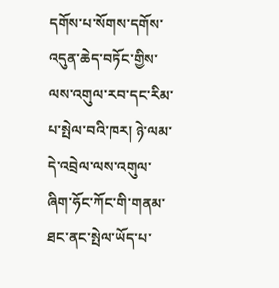དགོས་པ་སོགས་དགོས་འདུན་ཆེད་བཏོང་གྱིས་ལས་འགུལ་རབ་དང་རིམ་པ་སྤེལ་བའི་ཁར། ཉེ་ལམ་དེ་འབྲེལ་ལས་འགུལ་ཞིག་ཧོང་ཀོང་གི་གནམ་ཐང་ནང་སྤེལ་ཡོད་པ་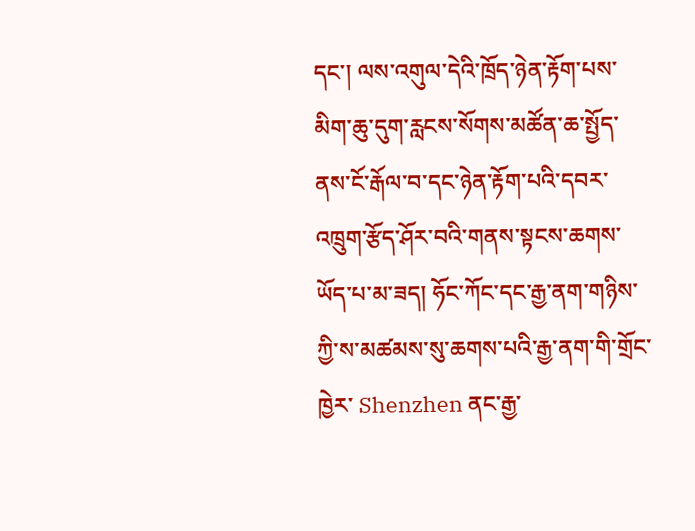དང་། ལས་འགུལ་དེའི་ཁྲོད་ཉེན་རྟོག་པས་མིག་ཆུ་དུག་རླངས་སོགས་མཚོན་ཆ་སྤྱོད་ནས་ངོ་རྒོལ་བ་དང་ཉེན་རྟོག་པའི་དབར་འཁྲུག་རྩོད་ཤོར་བའི་གནས་སྟངས་ཆགས་ཡོད་པ་མ་ཟད། ཧོང་ཀོང་དང་རྒྱ་ནག་གཉིས་ཀྱི་ས་མཚམས་སུ་ཆགས་པའི་རྒྱ་ནག་གི་གྲོང་ཁྱེར་ Shenzhen ནང་རྒྱ་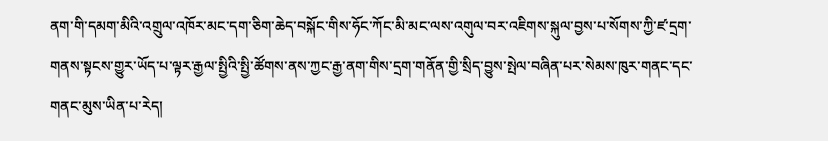ནག་གི་དམག་མིའི་འགྲུལ་འཁོར་མང་དག་ཅིག་ཆེད་བསྐོང་གིས་ཧོང་ཀོང་མི་མང་ལས་འགུལ་བར་འཇིགས་སྐུལ་བྱས་པ་སོགས་ཀྱི་ཛ་དྲག་གནས་སྟངས་གྱུར་ཡོད་པ་ལྟར་རྒྱལ་སྤྱིའི་སྤྱི་ཚོགས་ནས་ཀྱང་རྒྱ་ནག་གིས་དྲག་གནོན་གྱི་སྲིད་བྱུས་སྤེལ་བཞིན་པར་སེམས་ཁུར་གནང་དང་གནང་མུས་ཡིན་པ་རེད།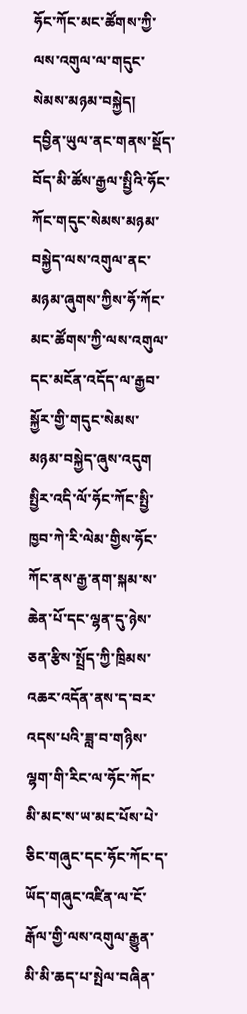ཧོང་ཀོང་མང་ཚོགས་ཀྱི་ལས་འགུལ་ལ་གདུང་སེམས་མཉམ་བསྐྱེད།
དབྱིན་ཡུལ་ནང་གནས་སྡོད་བོད་མི་ཚོས་རྒྱལ་སྤྱིའི་ཧོང་ཀོང་གདུང་སེམས་མཉམ་བསྐྱེད་ལས་འགུལ་ནང་མཉམ་ཞུགས་ཀྱིས་ཧོ་ཀོང་མང་ཚོགས་ཀྱི་ལས་འགུལ་དང་མངོན་འདོད་ལ་རྒྱབ་སྐྱོར་གྱི་གདུང་སེམས་མཉམ་བསྐྱེད་ཞུས་འདུག སྤྱིར་འདི་ལོ་ཧོང་ཀོང་སྤྱི་ཁྱབ་ཀེ་རི་ལེམ་གྱིས་ཧོང་ཀོང་ནས་རྒྱ་ནག་སྐམ་ས་ཆེན་པོ་དང་ལྷན་དུ་ཉེས་ཅན་རྩིས་སྤྲོད་ཀྱི་ཁྲིམས་འཆར་འདོན་ནས་ད་བར་འདས་པའི་ཟླ་བ་གཉིས་ལྷག་གི་རིང་ལ་ཧོང་ཀོང་མི་མང་ས་ཡ་མང་པོས་པེ་ཅིང་གཞུང་དང་ཧོང་ཀོང་ད་ཡོད་གཞུང་འཛིན་ལ་ངོ་རྒོལ་གྱི་ལས་འགུལ་རྒྱུན་མི་མི་ཆད་པ་སྤེལ་བཞིན་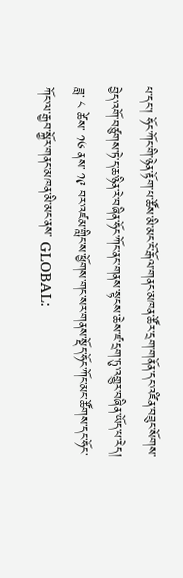པ་དང་། ཧོང་ཀོང་གི་ཉེན་རྟོག་པ་ཚོས་མི་མང་ངོ་རྒོལ་གནང་མཁན་ཚོར་དྲག་གནོན་དང་འཛིན་བཟུང་སོགས་བྱེད་འགོ་བཙུགས་ཏེ་ད་ཆ་ཉིན་རེ་བཞིན་ཧོང་ཀོང་ནང་གནས་སྟངས་ཆེས་ཛ་དྲག་ཏུ་འགྱུར་བཞིན་ཡོད་པ་རེད། ཟླ་ ༨ ཚེས་ ༡༦ ནས་ ༡༩ བར་འཛམ་གླིང་ས་ཕྱོགས་གང་སར་གནས་སྡོད་ཧོང་ཀོང་མང་ཚོགས་དང་ཧོང་ཀོང་ལ་རྒྱབ་སྐྱོར་གནང་མཁན་མི་མང་ནས་ GLOBAL: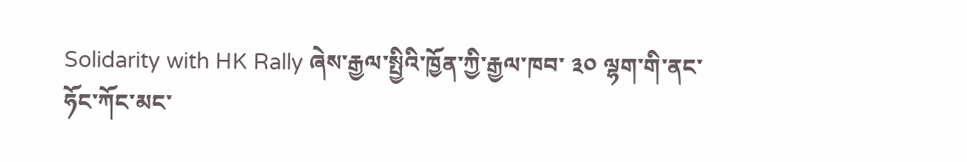Solidarity with HK Rally ཞེས་རྒྱལ་སྤྱིའི་ཁྱོན་ཀྱི་རྒྱལ་ཁབ་ ༣༠ ལྷག་གི་ནང་ཧོང་ཀོང་མང་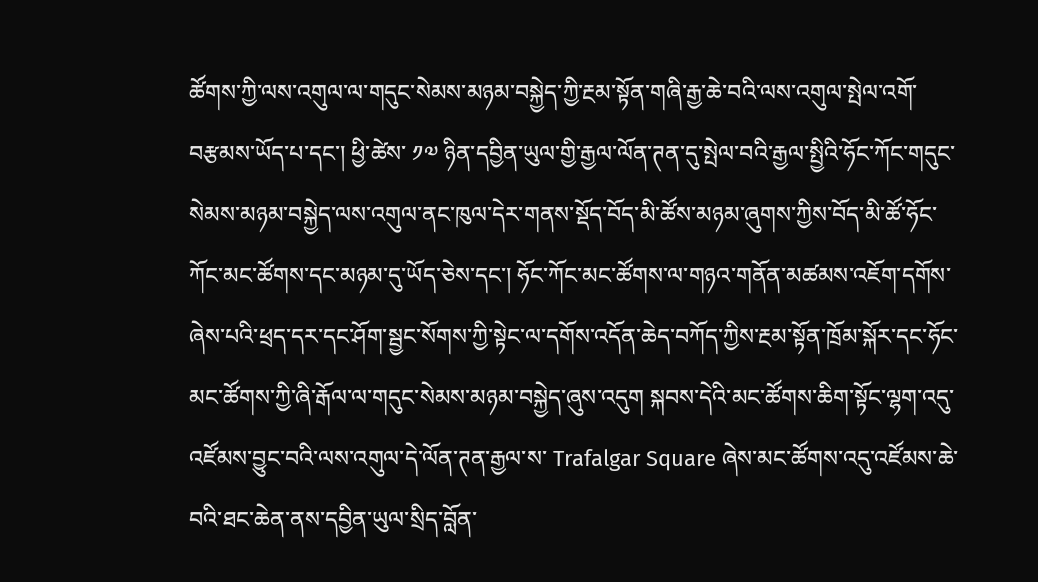ཚོགས་ཀྱི་ལས་འགུལ་ལ་གདུང་སེམས་མཉམ་བསྐྱེད་ཀྱི་རྔམ་སྟོན་གཞི་རྒྱ་ཆེ་བའི་ལས་འགུལ་སྤེལ་འགོ་བརྩམས་ཡོད་པ་དང་། ཕྱི་ཚེས་ ༡༧ ཉིན་དབྱིན་ཡུལ་གྱི་རྒྱལ་ལོན་ཊན་དུ་སྤེལ་བའི་རྒྱལ་སྤྱིའི་ཧོང་ཀོང་གདུང་སེམས་མཉམ་བསྐྱེད་ལས་འགུལ་ནང་ཁུལ་དེར་གནས་སྡོད་བོད་མི་ཚོས་མཉམ་ཞུགས་ཀྱིས་བོད་མི་ཚོ་ཧོང་ཀོང་མང་ཚོགས་དང་མཉམ་དུ་ཡོད་ཅེས་དང་། ཧོང་ཀོང་མང་ཚོགས་ལ་གཉའ་གནོན་མཚམས་འཇོག་དགོས་ཞེས་པའི་ཕྲད་དར་དང་ཤོག་སྦྱང་སོགས་ཀྱི་སྟེང་ལ་དགོས་འདོན་ཆེད་བཀོད་ཀྱིས་རྔམ་སྟོན་ཁྲོམ་སྐོར་དང་ཧོང་མང་ཚོགས་ཀྱི་ཞི་རྒོལ་ལ་གདུང་སེམས་མཉམ་བསྐྱེད་ཞུས་འདུག སྐབས་དེའི་མང་ཚོགས་ཆིག་སྟོང་ལྷག་འདུ་འཛོམས་བྱུང་བའི་ལས་འགུལ་དེ་ལོན་ཊན་རྒྱལ་ས་ Trafalgar Square ཞེས་མང་ཚོགས་འདུ་འཛོམས་ཆེ་བའི་ཐང་ཆེན་ནས་དབྱིན་ཡུལ་སྲིད་བློན་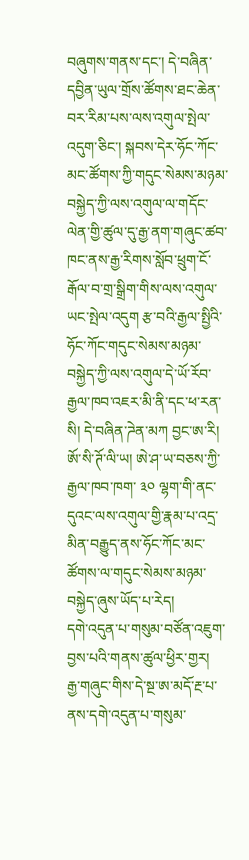བཞུགས་གནས་དང་། དེ་བཞིན་དབྱིན་ཡུལ་གྲོས་ཚོགས་ཐང་ཆེན་བར་རིམ་པས་ལས་འགུལ་སྤེལ་འདུག་ཅིང་། སྐབས་དེར་ཧོང་ཀོང་མང་ཚོགས་ཀྱི་གདུང་སེམས་མཉམ་བསྐྱེད་ཀྱི་ལས་འགུལ་ལ་གདོང་ལེན་གྱི་ཚུལ་དུ་རྒྱ་ནག་གཞུང་ཚབ་ཁང་ནས་རྒྱ་རིགས་སློབ་ཕྲུག་ངོ་རྒོལ་བ་གྲ་སྒྲིག་གིས་ལས་འགུལ་ཡང་སྤེལ་འདུག རྩ་བའི་རྒྱལ་སྤྱིའི་ཧོང་ཀོང་གདུང་སེམས་མཉམ་བསྐྱེད་ཀྱི་ལས་འགུལ་དེ་ཡོ་རོབ་རྒྱལ་ཁབ་འཇར་མི་ནི་དང་ཕ་རན་སི། དེ་བཞིན་ཌེན་མཀ བྱང་ཨ་རི། ཨོ་སི་ཊོ་ལི་ཡ། ཨེ་ཤ་ཡ་བཅས་ཀྱི་རྒྱལ་ཁབ་ཁག་ ༣༠ ལྷག་གི་ནང་དུའང་ལས་འགུལ་གྱི་རྣམ་པ་འདྲ་མིན་བརྒྱུད་ནས་ཧོང་ཀོང་མང་ཚོགས་ལ་གདུང་སེམས་མཉམ་བསྐྱེད་ཞུས་ཡོད་པ་རེད།
དགེ་འདུན་པ་གསུམ་བཙོན་འཇུག་བྱས་པའི་གནས་ཚུལ་ཕྱིར་གྱར།
རྒྱ་གཞུང་གིས་དེ་སྔ་ཨ་མདོ་རྔ་པ་ནས་དགེ་འདུན་པ་གསུམ་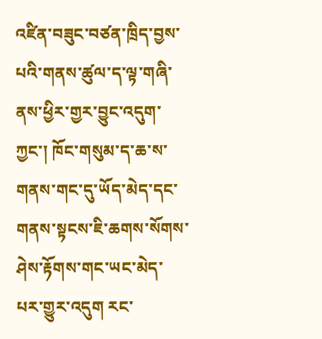འཛིན་བཟུང་བཙན་ཁྲིད་བྱས་པའི་གནས་ཚུལ་ད་ལྟ་གཞི་ནས་ཕྱིར་གྱར་བྱུང་འདུག་ཀྱང་། ཁོང་གསུམ་ད་ཆ་ས་གནས་གང་དུ་ཡོད་མེད་དང་གནས་སྟངས་ཇི་ཆགས་སོགས་ཤེས་རྟོགས་གང་ཡང་མེད་པར་གྱུར་འདུག རང་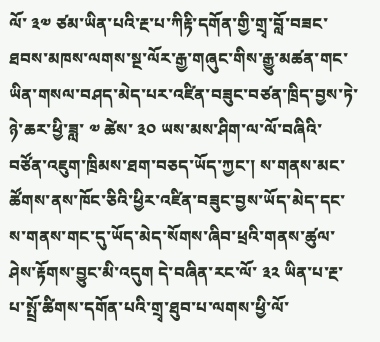ལོ་ ༣༧ ཙམ་ཡིན་པའི་རྔ་པ་ཀིརྟི་དགོན་གྱི་གྲྭ་བློ་བཟང་ཐབས་མཁས་ལགས་སྔ་ལོར་རྒྱ་གཞུང་གིས་རྒྱུ་མཚན་གང་ཡིན་གསལ་བཤད་མེད་པར་འཛིན་བཟུང་བཙན་ཁྲིད་བྱས་ཏེ་ཉེ་ཆར་ཕྱི་ཟླ་ ༧ ཚེས་ ༣༠ ཡས་མས་ཤིག་ལ་ལོ་བཞིའི་བཙོན་འཇུག་ཁྲིམས་ཐག་བཅད་ཡོད་ཀྱང་། ས་གནས་མང་ཚོགས་ནས་ཁོང་ཅིའི་ཕྱིར་འཛིན་བཟུང་བྱས་ཡོད་མེད་དང་ས་གནས་གང་དུ་ཡོད་མེད་སོགས་ཞིབ་ཕྲའི་གནས་ཚུལ་ཤེས་རྟོགས་བྱུང་མི་འདུག དེ་བཞིན་རང་ལོ་ ༣༢ ཡིན་པ་རྔ་པ་སྤྲོ་ཚིགས་དགོན་པའི་གྲྭ་ཐུབ་པ་ལགས་ཕྱི་ལོ་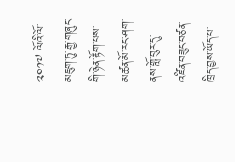༢༠༡༧ ལོའི་ལོ་མཇུག་ཏུ་རྒྱ་གཞུང་གི་ཉེན་རྟོག་པས་མཚན་མོ་རང་ཤག་ནས་གློ་བུར་དུ་འཛིན་བཟུང་བཙན་ཁྲིད་བྱས་ཡོད་པ་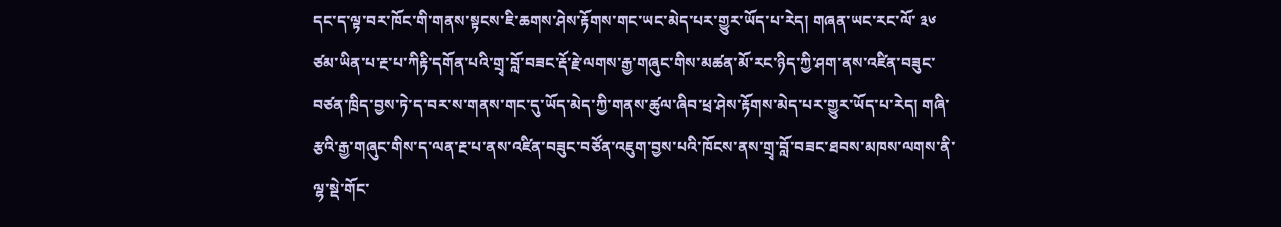དང་ད་ལྟ་བར་ཁོང་གི་གནས་སྟངས་ཇི་ཆགས་ཤེས་རྟོགས་གང་ཡང་མེད་པར་གྱུར་ཡོད་པ་རེད། གཞན་ཡང་རང་ལོ་ ༣༦ ཙམ་ཡིན་པ་རྔ་པ་ཀིརྟི་དགོན་པའི་གྲྭ་བློ་བཟང་རྡོ་རྗེ་ལགས་རྒྱ་གཞུང་གིས་མཚན་མོ་རང་ཉིད་ཀྱི་ཤག་ནས་འཛིན་བཟུང་བཙན་ཁྲིད་བྱས་ཏེ་ད་བར་ས་གནས་གང་དུ་ཡོད་མེད་ཀྱི་གནས་ཚུལ་ཞིབ་ཕྲ་ཤེས་རྟོགས་མེད་པར་གྱུར་ཡོད་པ་རེད། གཞི་རྩའི་རྒྱ་གཞུང་གིས་ད་ལན་རྔ་པ་ནས་འཛིན་བཟུང་བཙོན་འཇུག་བྱས་པའི་ཁོངས་ནས་གྲྭ་བློ་བཟང་ཐབས་མཁས་ལགས་ནི་ལྷ་སྡེ་གོང་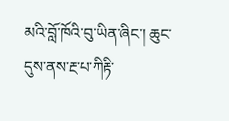མའི་བློ་ཁོའི་བུ་ཡིན་ཞིང་། ཆུང་དུས་ནས་རྔ་པ་ཀིརྟི་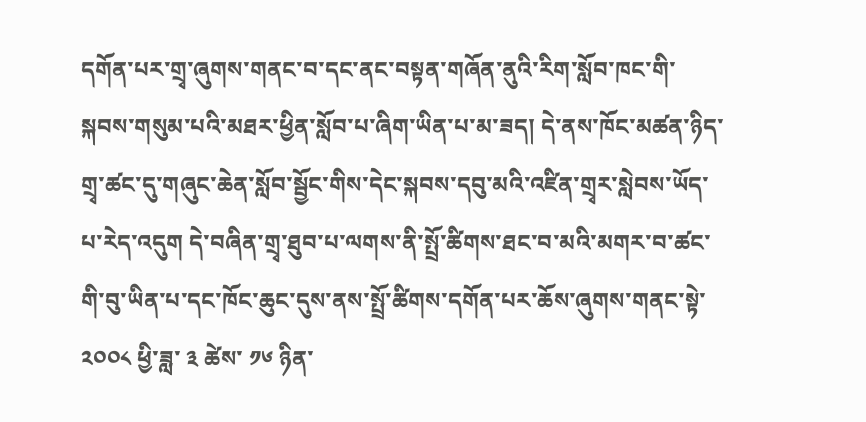དགོན་པར་གྲྭ་ཞུགས་གནང་བ་དང་ནང་བསྟན་གཞོན་ནུའི་རིག་སློབ་ཁང་གི་སྐབས་གསུམ་པའི་མཐར་ཕྱིན་སློབ་པ་ཞིག་ཡིན་པ་མ་ཟད། དེ་ནས་ཁོང་མཚན་ཉིད་གྲྭ་ཚང་དུ་གཞུང་ཆེན་སློབ་སྦྱོང་གིས་དེང་སྐབས་དབུ་མའི་འཛིན་གྲྭར་སླེབས་ཡོད་པ་རེད་འདུག དེ་བཞིན་གྲྭ་ཐུབ་པ་ལགས་ནི་སྤྲོ་ཚིགས་ཐང་བ་མའི་མགར་བ་ཚང་གི་བུ་ཡིན་པ་དང་ཁོང་ཆུང་དུས་ནས་སྤྲོ་ཚིགས་དགོན་པར་ཆོས་ཞུགས་གནང་སྟེ་ ༢༠༠༨ ཕྱི་ཟླ་ ༣ ཚེས་ ༡༦ ཉིན་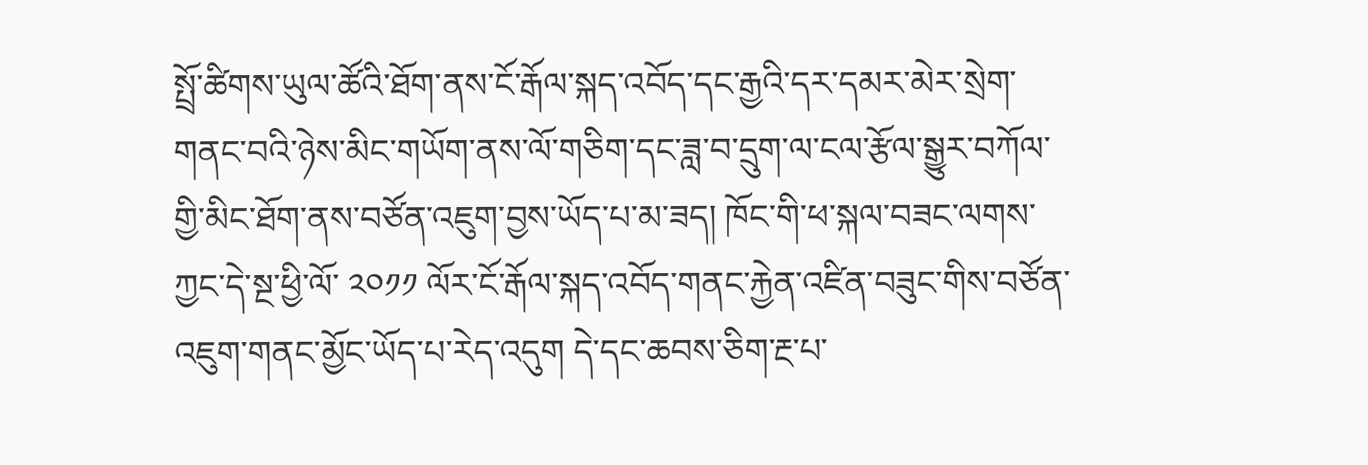སྤྲོ་ཚིགས་ཡུལ་ཚོའི་ཐོག་ནས་ངོ་རྒོལ་སྐད་འབོད་དང་རྒྱའི་དར་དམར་མེར་སྲེག་གནང་བའི་ཉེས་མིང་གཡོག་ནས་ལོ་གཅིག་དང་ཟླ་བ་དྲུག་ལ་ངལ་རྩོལ་སྒྱུར་བཀོལ་གྱི་མིང་ཐོག་ནས་བཙོན་འཇུག་བྱས་ཡོད་པ་མ་ཟད། ཁོང་གི་ཕ་སྐལ་བཟང་ལགས་ཀྱང་དེ་སྔ་ཕྱི་ལོ་ ༢༠༡༡ ལོར་ངོ་རྒོལ་སྐད་འབོད་གནང་རྐྱེན་འཛིན་བཟུང་གིས་བཙོན་འཇུག་གནང་མྱོང་ཡོད་པ་རེད་འདུག དེ་དང་ཆབས་ཅིག་རྔ་པ་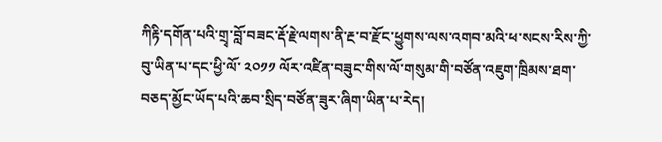ཀིརྟི་དགོན་པའི་གྲྭ་བློ་བཟང་རྡོ་རྗེ་ལགས་ནི་རྔ་བ་རྫོང་ཕྱུགས་ལས་འགབ་མའི་ཕ་སངས་རིས་ཀྱི་བུ་ཡིན་པ་དང་ཕྱི་ལོ་ ༢༠༡༡ ལོར་འཛིན་བཟུང་གིས་ལོ་གསུམ་གི་བཙོན་འཇུག་ཁྲིམས་ཐག་བཅད་མྱོང་ཡོད་པའི་ཆབ་སྲིད་བཙོན་ཟུར་ཞིག་ཡིན་པ་རེད།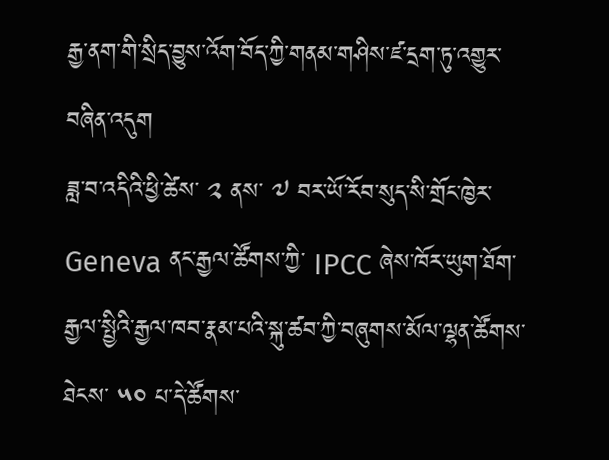རྒྱ་ནག་གི་སྲིད་བྱུས་འོག་བོད་ཀྱི་གནམ་གཤིས་ཛ་དྲག་ཏུ་འགྱུར་བཞིན་འདུག
ཟླ་བ་འདིའི་ཕྱི་ཚེས་ ༢ ནས་ ༧ བར་ཡོ་རོབ་སུད་སི་གྲོང་ཁྱེར་ Geneva ནང་རྒྱལ་ཚོགས་ཀྱི་ IPCC ཞེས་ཁོར་ཡུག་ཐོག་རྒྱལ་སྤྱིའི་རྒྱལ་ཁབ་རྣམ་པའི་སྐུ་ཚབ་ཀྱི་བཞུགས་མོལ་ལྷན་ཚོགས་ཐེངས་ ༥༠ པ་དེ་ཚོགས་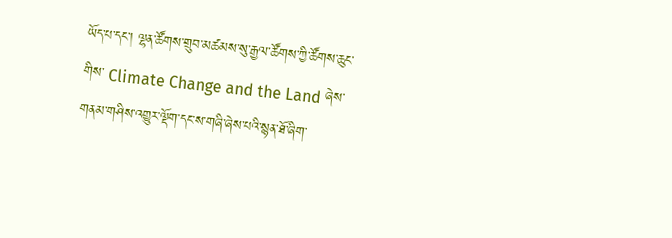ཡོད་པ་དང་། ལྷན་ཚོགས་གྲུབ་མཚམས་སུ་རྒྱལ་ཚོགས་ཀྱི་ཚོགས་ཆུང་གིས་ Climate Change and the Land ཞེས་གནམ་གཤིས་འགྱུར་ལྡོག་དང་ས་གཞི་ཞེས་པའི་སྙན་ཐོ་ཞིག་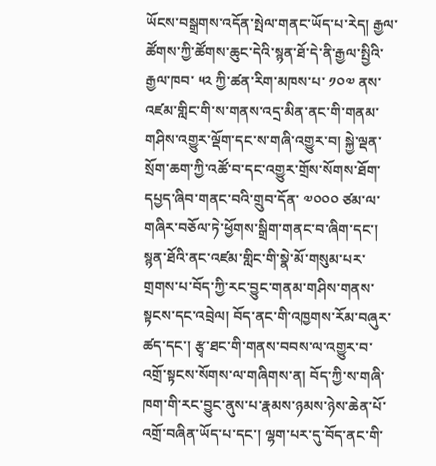ཡོངས་བསྒྲགས་འདོན་སྤེལ་གནང་ཡོད་པ་རེད། རྒྱལ་ཚོགས་ཀྱི་ཚོགས་ཆུང་དེའི་སྙན་ཐོ་དེ་ནི་རྒྱལ་སྤྱིའི་རྒྱལ་ཁབ་ ༥༢ ཀྱི་ཚན་རིག་མཁས་པ་ ༡༠༧ ནས་འཛམ་གླིང་གི་ས་གནས་འདྲ་མིན་ནང་གི་གནམ་གཤིས་འགྱུར་ལྡོག་དང་ས་གཞི་འགྱུར་བ། སྐྱེ་ལྡན་སྲོག་ཆག་ཀྱི་འཚོ་བ་དང་འགྱུར་གྲོས་སོགས་ཐོག་དཔྱད་ཞིབ་གནང་བའི་གྲུབ་དོན་ ༧༠༠༠ ཙམ་ལ་གཞིར་བཅོལ་ཏེ་ཕྱོགས་སྒྲིག་གནང་བ་ཞིག་དང་། སྙན་ཐོའི་ནང་འཛམ་གླིང་གི་སྣེ་མོ་གསུམ་པར་གྲགས་པ་བོད་ཀྱི་རང་བྱུང་གནམ་གཤིས་གནས་སྟངས་དང་འབྲེལ། བོད་ནང་གི་འཁྱགས་རོམ་བཞུར་ཚད་དང་། རྩྭ་ཐང་གི་གནས་བབས་ལ་འགྱུར་བ་འགྲོ་སྟངས་སོགས་ལ་གཞིགས་ན། བོད་ཀྱི་ས་གཞི་ཁག་གི་རང་བྱུང་ནུས་པ་རྣམས་ཉམས་ཉེས་ཆེན་པོ་འགྲོ་བཞིན་ཡོད་པ་དང་། ལྷག་པར་དུ་བོད་ནང་གི་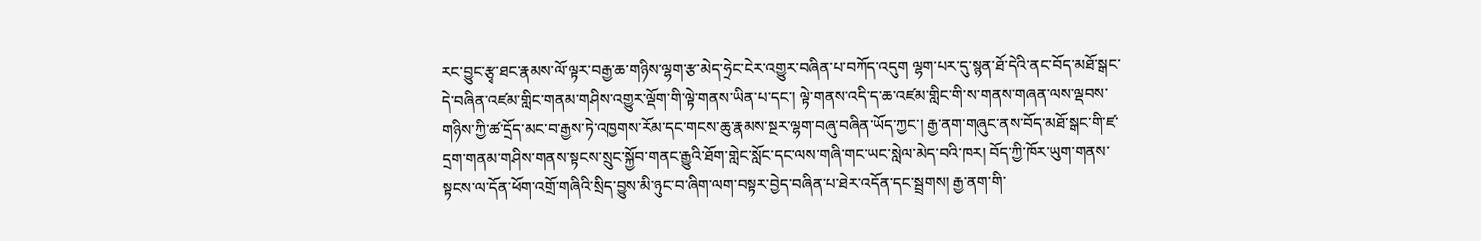རང་བྱུང་རྩྭ་ཐང་རྣམས་ལོ་ལྟར་བརྒྱ་ཆ་གཉིས་ལྷག་རྩ་མེད་ཧྲེང་ངེར་འགྱུར་བཞིན་པ་བཀོད་འདུག ལྷག་པར་དུ་སྙན་ཐོ་དེའི་ནང་བོད་མཐོ་སྒང་དེ་བཞིན་འཛམ་གླིང་གནམ་གཤིས་འགྱུར་ལྡོག་གི་ལྟེ་གནས་ཡིན་པ་དང་། ལྟེ་གནས་འདི་ད་ཆ་འཛམ་གླིང་གི་ས་གནས་གཞན་ལས་ལྡབས་གཉིས་ཀྱི་ཚ་དྲོད་མང་བ་རྒྱས་ཏེ་འཁྱགས་རོམ་དང་གངས་ཆུ་རྣམས་སྔར་ལྷག་བཞུ་བཞིན་ཡོད་ཀྱང་། རྒྱ་ནག་གཞུང་ནས་བོད་མཐོ་སྒང་གི་ཛ་དྲག་གནམ་གཤིས་གནས་སྟངས་སྲུང་སྐྱོབ་གནང་རྒྱུའི་ཐོག་གླེང་སློང་དང་ལས་གཞི་གང་ཡང་སླེལ་མེད་བའི་ཁར། བོད་ཀྱི་ཁོར་ཡུག་གནས་སྟངས་ལ་དོན་ཕོག་འགྲོ་གཞིའི་སྲིད་བྱུས་མི་ཉུང་བ་ཞིག་ལག་བསྟར་བྱེད་བཞིན་པ་ཐེར་འདོན་དང་སྦྲགས། རྒྱ་ནག་གི་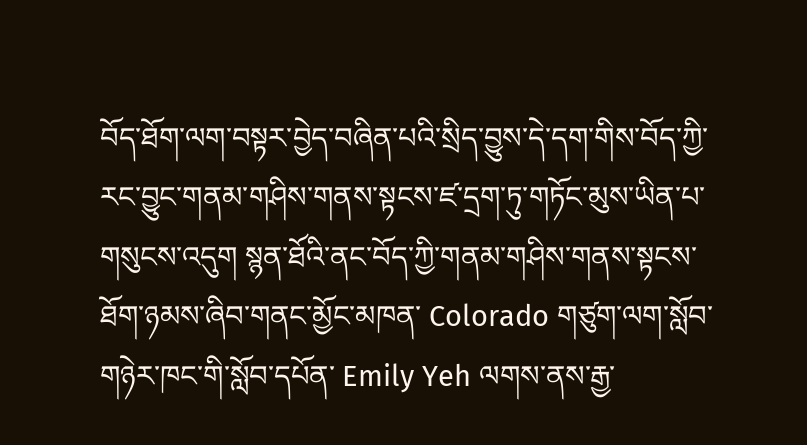བོད་ཐོག་ལག་བསྟར་བྱེད་བཞིན་པའི་སྲིད་བྱུས་དེ་དག་གིས་བོད་ཀྱི་རང་བྱུང་གནམ་གཤིས་གནས་སྟངས་ཛ་དྲག་ཏུ་གཏོང་མུས་ཡིན་པ་གསུངས་འདུག སྙན་ཐོའི་ནང་བོད་ཀྱི་གནམ་གཤིས་གནས་སྟངས་ཐོག་ཉམས་ཞིབ་གནང་མྱོང་མཁན་ Colorado གཙུག་ལག་སློབ་གཉེར་ཁང་གི་སློབ་དཔོན་ Emily Yeh ལགས་ནས་རྒྱ་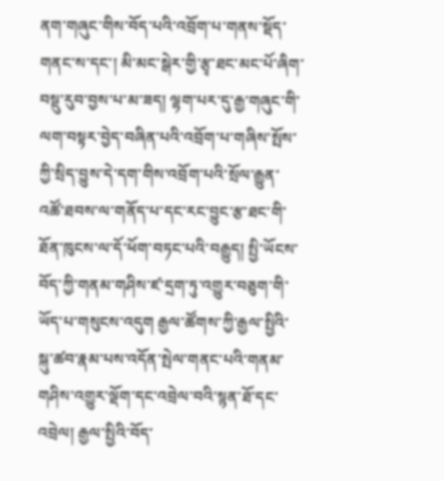ནག་གཞུང་གིས་བོད་པའི་འབྲོག་པ་གནས་སྡོད་གནང་ས་དང་། མི་མང་སྒེར་གྱི་རྩྭ་ཐང་མང་པོ་ཞིག་བསྡུ་རུབ་བྱས་པ་མ་ཟད། ལྷག་པར་དུ་རྒྱ་གཞུང་གི་ལག་བསྟར་བྱེད་བཞིན་པའི་འབྲོག་པ་གཞིས་སྤོས་ཀྱི་སྲིད་བྱུས་དེ་དག་གིས་འབྲོག་པའི་སྲོལ་རྒྱུན་འཚོ་ཐབས་ལ་གནོད་པ་དང་རང་བྱུང་རྩ་ཐང་གི་ཐོན་ཁུངས་ལ་དོ་ཕོག་བཏང་པའི་བརྒྱུད། སྤྱི་ཡོངས་བོད་ཀྱི་གནམ་གཤིས་ཛ་དྲག་ཏུ་འགྱུར་བཅུག་གི་ཡོད་པ་གསུངས་འདུག རྒྱལ་ཚོགས་ཀྱི་རྒྱལ་སྤྱིའི་སྐུ་ཚབ་རྣམ་པས་འདོན་སྤེལ་གནང་པའི་གནམ་གཤིས་འགྱུར་ལྡོག་དང་འབྲེལ་བའི་སྙན་ཐོ་དང་འབྲེལ། རྒྱལ་སྤྱིའི་བོད་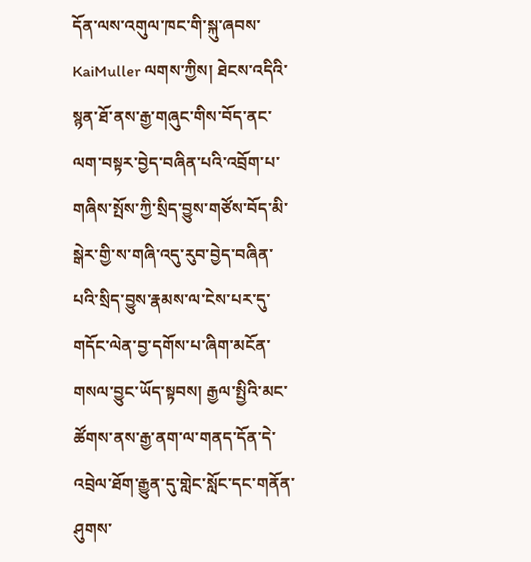དོན་ལས་འགུལ་ཁང་གི་སྐུ་ཞབས་ KaiMuller ལགས་ཀྱིས། ཐེངས་འདིའི་སྙན་ཐོ་ནས་རྒྱ་གཞུང་གིས་བོད་ནང་ལག་བསྟར་བྱེད་བཞིན་པའི་འབྲོག་པ་གཞིས་སྤོས་ཀྱི་སྲིད་བྱུས་གཙོས་བོད་མི་སྒེར་གྱི་ས་གཞི་འདུ་རུབ་བྱེད་བཞིན་པའི་སྲིད་བྱུས་རྣམས་ལ་ངེས་པར་དུ་གདོང་ལེན་བྱ་དགོས་པ་ཞིག་མངོན་གསལ་བྱུང་ཡོད་སྟབས། རྒྱལ་སྤྱིའི་མང་ཚོགས་ནས་རྒྱ་ནག་ལ་གནད་དོན་དེ་འབྲེལ་ཐོག་རྒྱུན་དུ་གླེང་སློང་དང་གནོན་ཤུགས་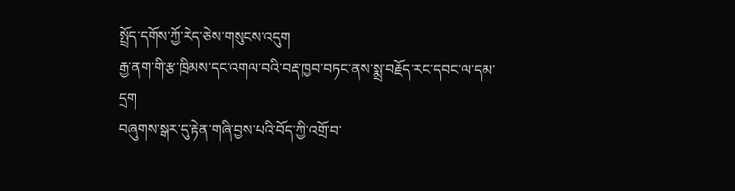སྤྲོད་དགོས་ཀྱོ་རེད་ཅེས་གསུངས་འདུག
རྒྱ་ནག་གི་རྩ་ཁྲིམས་དང་འགལ་བའི་བརྡ་ཁྱབ་བཏང་ནས་སྨྲ་བརྗོད་རང་དབང་ལ་དམ་དྲག
བཞུགས་སྒར་དུ་རྟེན་གཞི་བྱས་པའི་བོད་ཀྱི་འགྲོ་བ་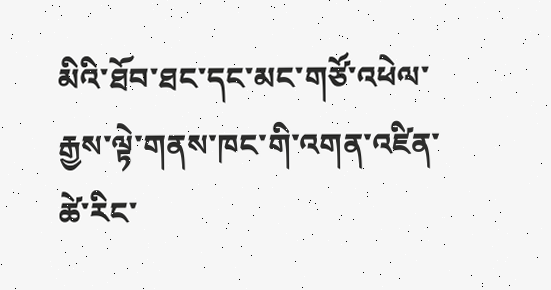མིའི་ཐོབ་ཐང་དང་མང་གཙོ་འཕེལ་རྒྱས་ལྟེ་གནས་ཁང་གི་འགན་འཛིན་ཚེ་རིང་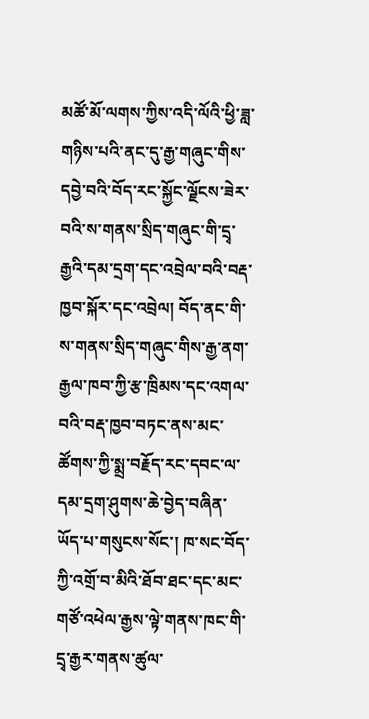མཚོ་མོ་ལགས་ཀྱིས་འདི་ལོའི་ཕྱི་ཟླ་གཉིས་པའི་ནང་དུ་རྒྱ་གཞུང་གིས་དབྱེ་བའི་བོད་རང་སྐྱོང་ལྗོངས་ཟེར་བའི་ས་གནས་སྲིད་གཞུང་གི་དྲྭ་རྒྱའི་དམ་དྲག་དང་འབྲེལ་བའི་བརྡ་ཁྱབ་སྐོར་དང་འབྲེལ། བོད་ནང་གི་ས་གནས་སྲིད་གཞུང་གིས་རྒྱ་ནག་རྒྱལ་ཁབ་ཀྱི་རྩ་ཁྲིམས་དང་འགལ་བའི་བརྡ་ཁྱབ་བཏང་ནས་མང་ཚོགས་ཀྱི་སྨྲ་བརྗོད་རང་དབང་ལ་དམ་དྲག་ཤུགས་ཆེ་བྱེད་བཞིན་ཡོད་པ་གསུངས་སོང་། ཁ་སང་བོད་ཀྱི་འགྲོ་བ་མིའི་ཐོབ་ཐང་དང་མང་གཙོ་འཕེལ་རྒྱས་ལྟེ་གནས་ཁང་གི་དྲྭ་རྒྱར་གནས་ཚུལ་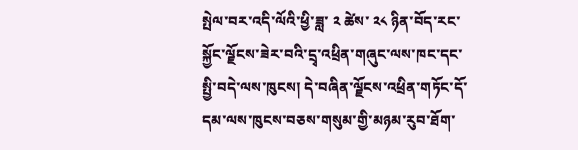སྤེལ་བར་འདི་ལོའི་ཕྱི་ཟླ་ ༢ ཚེས་ ༢༨ ཉིན་བོད་རང་སྐྱོང་ལྗོངས་ཟེར་བའི་དྲྭ་འཕྲིན་གཞུང་ལས་ཁང་དང་སྤྱི་བདེ་ལས་ཁུངས། དེ་བཞིན་ལྗོངས་འཕྲིན་གཏོང་དོ་དམ་ལས་ཁུངས་བཅས་གསུམ་གྱི་མཉམ་རུབ་ཐོག་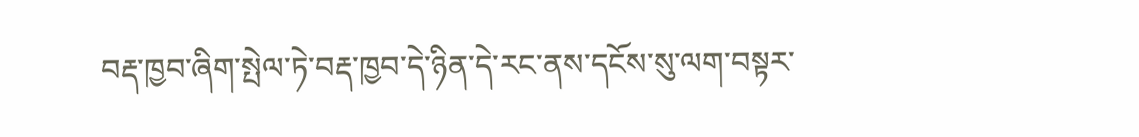བརྡ་ཁྱབ་ཞིག་སྤེལ་ཏེ་བརྡ་ཁྱབ་དེ་ཉིན་དེ་རང་ནས་དངོས་སུ་ལག་བསྟར་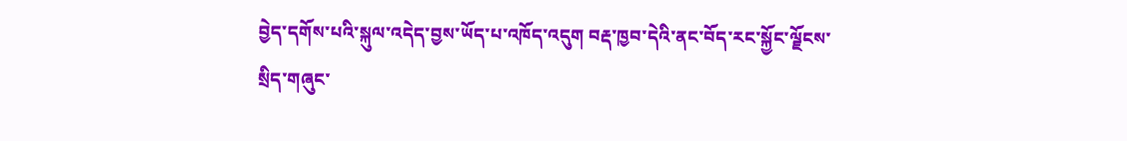བྱེད་དགོས་པའི་སྐུལ་འདེད་བྱས་ཡོད་པ་འཁོད་འདུག བརྡ་ཁྱབ་དེའི་ནང་བོད་རང་སྐྱོང་ལྗོངས་སྲིད་གཞུང་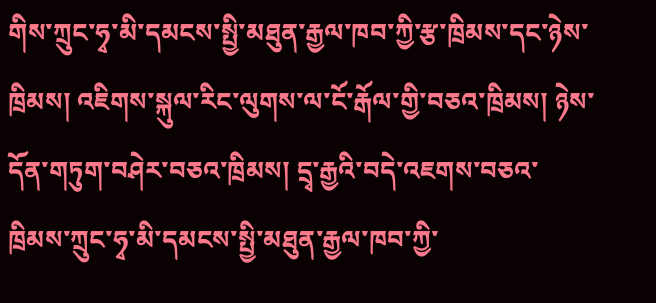གིས་ཀྲུང་ཧྭ་མི་དམངས་སྤྱི་མཐུན་རྒྱལ་ཁབ་ཀྱི་རྩ་ཁྲིམས་དང་ཉེས་ཁྲིམས། འཇིགས་སྐུལ་རིང་ལུགས་ལ་ངོ་རྒོལ་གྱི་བཅའ་ཁྲིམས། ཉེས་དོན་གཏུག་བཤེར་བཅའ་ཁྲིམས། དྲྭ་རྒྱའི་བདེ་འཇགས་བཅའ་ཁྲིམས་ཀྲུང་ཧྭ་མི་དམངས་སྤྱི་མཐུན་རྒྱལ་ཁབ་ཀྱི་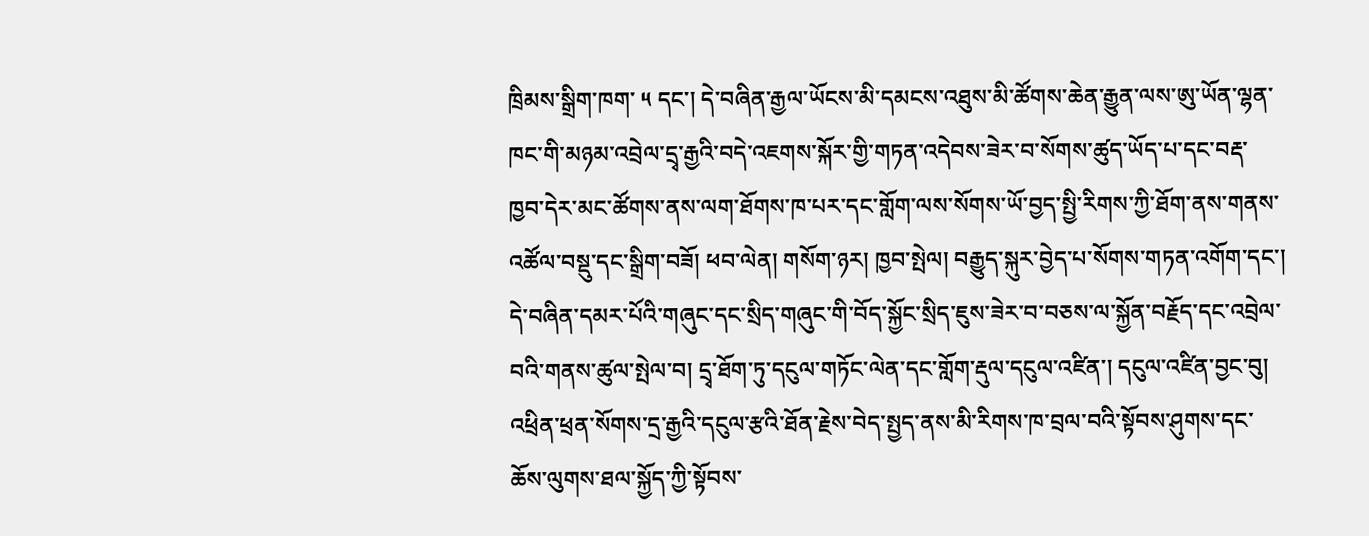ཁྲིམས་སྒྲིག་ཁག་ ༥ དང་། དེ་བཞིན་རྒྱལ་ཡོངས་མི་དམངས་འཐུས་མི་ཚོགས་ཆེན་རྒྱུན་ལས་ཨུ་ཡོན་ལྷན་ཁང་གི་མཉམ་འབྲེལ་དྲྭ་རྒྱའི་བདེ་འཇགས་སྐོར་གྱི་གཏན་འདེབས་ཟེར་བ་སོགས་ཚུད་ཡོད་པ་དང་བརྡ་ཁྱབ་དེར་མང་ཚོགས་ནས་ལག་ཐོགས་ཁ་པར་དང་གློག་ལས་སོགས་ཡོ་བྱད་སྤྱི་རིགས་ཀྱི་ཐོག་ནས་གནས་འཚོལ་བསྡུ་དང་སྒྲིག་བཟོ། ཕབ་ལེན། གསོག་ཉར། ཁྱབ་སྤེལ། བརྒྱུད་སྐུར་བྱེད་པ་སོགས་གཏན་འགོག་དང་། དེ་བཞིན་དམར་པོའི་གཞུང་དང་སྲིད་གཞུང་གི་བོད་སྐྱོང་སྲིད་ཇུས་ཟེར་བ་བཅས་ལ་སྐྱོན་བརྗོད་དང་འབྲེལ་བའི་གནས་ཚུལ་སྤེལ་བ། དྲྭ་ཐོག་ཏུ་དངུལ་གཏོང་ལེན་དང་གློག་རྡུལ་དངུལ་འཛིན་། དངུལ་འཛིན་བྱང་བུ། འཕྲིན་ཕྲན་སོགས་དྲ་རྒྱའི་དངུལ་རྩའི་ཐོན་རྗེས་བེད་སྤྱད་ནས་མི་རིགས་ཁ་བྲལ་བའི་སྟོབས་ཤུགས་དང་ཆོས་ལུགས་ཐལ་སྐྱོད་ཀྱི་སྟོབས་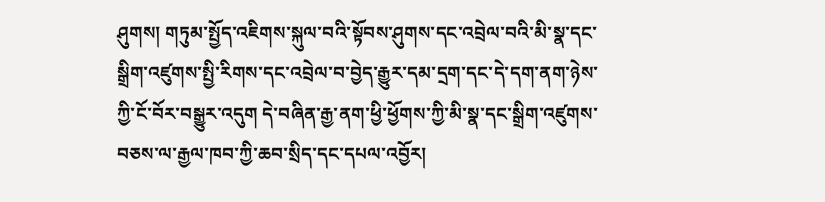ཤུགས། གཏུམ་སྤྱོད་འཇིགས་སྐུལ་བའི་སྟོབས་ཤུགས་དང་འབྲེལ་བའི་མི་སྣ་དང་སྒྲིག་འཛུགས་སྤྱི་རིགས་དང་འབྲེལ་བ་བྱེད་རྒྱུར་དམ་དྲག་དང་དེ་དག་ནག་ཉེས་ཀྱི་ངོ་བོར་བསྒྱུར་འདུག དེ་བཞིན་རྒྱ་ནག་ཕྱི་ཕྱོགས་ཀྱི་མི་སྣ་དང་སྒྲིག་འཛུགས་བཅས་ལ་རྒྱལ་ཁབ་ཀྱི་ཆབ་སྲིད་དང་དཔལ་འབྱོར།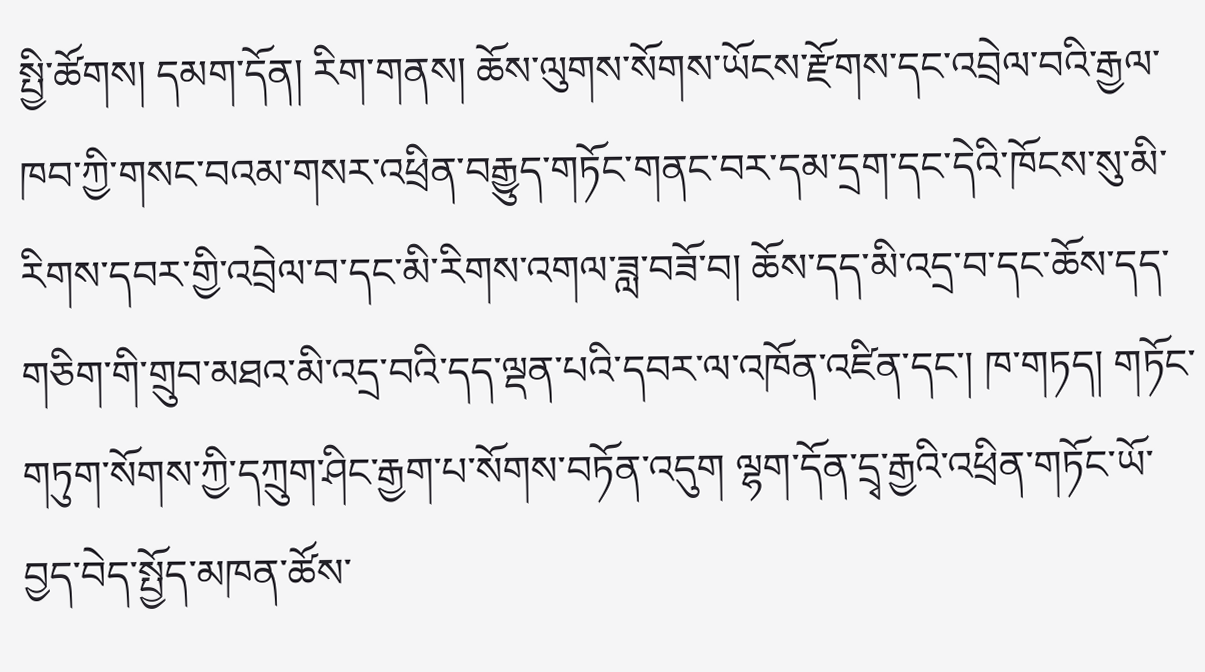སྤྱི་ཚོགས། དམག་དོན། རིག་གནས། ཆོས་ལུགས་སོགས་ཡོངས་རྫོགས་དང་འབྲེལ་བའི་རྒྱལ་ཁབ་ཀྱི་གསང་བའམ་གསར་འཕྲིན་བརྒྱུད་གཏོང་གནང་བར་དམ་དྲག་དང་དེའི་ཁོངས་སུ་མི་རིགས་དབར་གྱི་འབྲེལ་བ་དང་མི་རིགས་འགལ་ཟླ་བཟོ་བ། ཆོས་དད་མི་འདྲ་བ་དང་ཆོས་དད་གཅིག་གི་གྲུབ་མཐའ་མི་འདྲ་བའི་དད་ལྡན་པའི་དབར་ལ་འཁོན་འཛིན་དང་། ཁ་གཏད། གཏོང་གཏུག་སོགས་ཀྱི་དཀྲུག་ཤིང་རྒྱག་པ་སོགས་བཏོན་འདུག ལྷག་དོན་དྲྭ་རྒྱའི་འཕྲིན་གཏོང་ཡོ་བྱད་བེད་སྤྱོད་མཁན་ཚོས་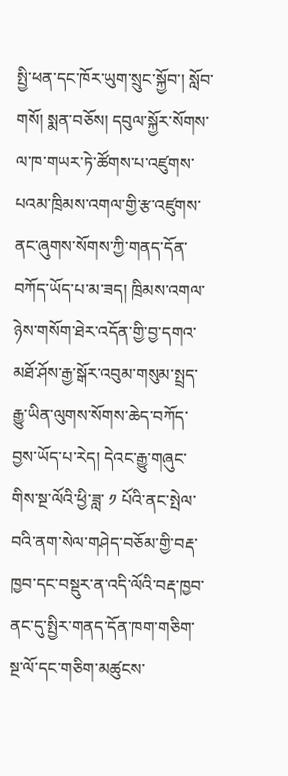སྤྱི་ཕན་དང་ཁོར་ཡུག་སྲུང་སྐྱོབ་། སློབ་གསོ། སྨན་བཅོས། དབུལ་སྐྱོར་སོགས་ལ་ཁ་གཡར་ཏེ་ཚོགས་པ་འཛུགས་པའམ་ཁྲིམས་འགལ་གྱི་རྩ་འཛུགས་ནང་ཞུགས་སོགས་ཀྱི་གནད་དོན་བཀོད་ཡོད་པ་མ་ཟད། ཁྲིམས་འགལ་ཉེས་གསོག་ཐེར་འདོན་གྱི་བྱ་དགའ་མཐོ་ཤོས་རྒྱ་སྒོར་འབུམ་གསུམ་སྤྲད་རྒྱུ་ཡིན་ལུགས་སོགས་ཆེད་བཀོད་བྱས་ཡོད་པ་རེད། དེའང་རྒྱུ་གཞུང་གིས་སྔ་ལོའི་ཕྱི་ཟླ་ ༡ པོའི་ནང་སྤེལ་བའི་ནག་སེལ་གཤེད་བཅོམ་གྱི་བརྡ་ཁྱབ་དང་བསྡུར་ན་འདི་ལོའི་བརྡ་ཁྱབ་ནང་དུ་སྤྱིར་གནད་དོན་ཁག་གཅིག་སྔ་ལོ་དང་གཅིག་མཚུངས་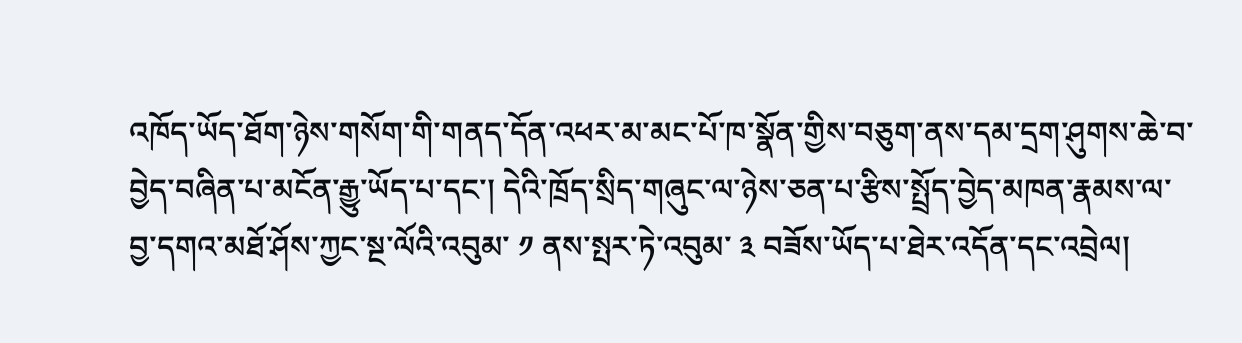འཁོད་ཡོད་ཐོག་ཉེས་གསོག་གི་གནད་དོན་འཕར་མ་མང་པོ་ཁ་སྣོན་གྱིས་བཅུག་ནས་དམ་དྲག་ཤུགས་ཆེ་བ་བྱེད་བཞིན་པ་མངོན་རྒྱུ་ཡོད་པ་དང་། དེའི་ཁྲོད་སྲིད་གཞུང་ལ་ཉེས་ཅན་པ་རྩིས་སྤྲོད་བྱེད་མཁན་རྣམས་ལ་བྱ་དགའ་མཐོ་ཤོས་ཀྱང་སྔ་ལོའི་འབུམ་ ༡ ནས་སྤར་ཏེ་འབུམ་ ༣ བཟོས་ཡོད་པ་ཐེར་འདོན་དང་འབྲེལ།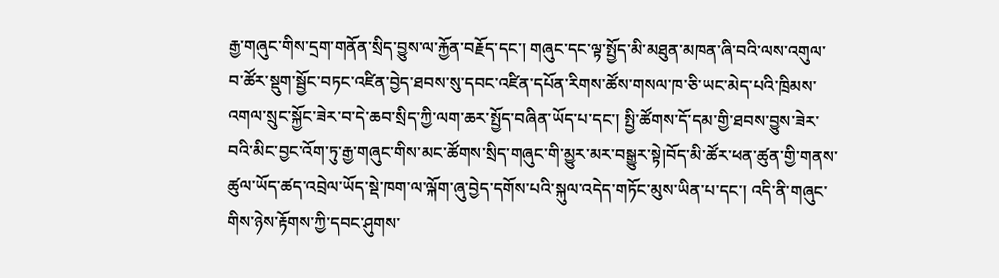རྒྱ་གཞུང་གིས་དྲག་གནོན་སྲིད་བྱུས་ལ་རྐྱོན་བརྗོད་དང་། གཞུང་དང་ལྟ་སྤྱོད་མི་མཐུན་མཁན་ཞི་བའི་ལས་འགུལ་བ་ཚོར་སྡུག་སྦྱོང་བཏང་འཛིན་བྱེད་ཐབས་སུ་དབང་འཛིན་དཔོན་རིགས་ཚོས་གསལ་ཁ་ཅི་ཡང་མེད་པའི་ཁྲིམས་འགལ་སྲུང་སྐྱོང་ཟེར་བ་དེ་ཆབ་སྲིད་ཀྱི་ལག་ཆར་སྤྱོད་བཞིན་ཡོད་པ་དང་། སྤྱི་ཚོགས་དོ་དམ་གྱི་ཐབས་བྱུས་ཟེར་བའི་མིང་བྱང་འོག་ཏུ་རྒྱ་གཞུང་གིས་མང་ཚོགས་སྲིད་གཞུང་གི་མྱུར་མར་བསྒྱུར་སྟེ།བོད་མི་ཚོར་ཕན་ཚུན་གྱི་གནས་ཚུལ་ཡོད་ཚད་འབྲེལ་ཡོད་སྡེ་ཁག་ལ་ལྐོག་ཞུ་བྱེད་དགོས་པའི་སྐུལ་འདེད་གཏོང་མུས་ཡིན་པ་དང་། འདི་ནི་གཞུང་གིས་ཉེས་རྟོགས་ཀྱི་དབང་ཤུགས་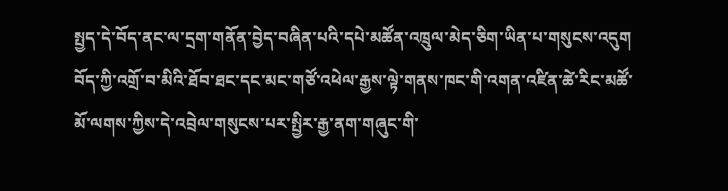སྤྱད་དེ་བོད་ནང་ལ་དྲག་གནོན་བྱེད་བཞིན་པའི་དཔེ་མཚོན་འཁྲུལ་མེད་ཅིག་ཡིན་པ་གསུངས་འདུག བོད་ཀྱི་འགྲོ་བ་མིའི་ཐོབ་ཐང་དང་མང་གཙོ་འཕེལ་རྒྱས་ལྟེ་གནས་ཁང་གི་འགན་འཛིན་ཚེ་རིང་མཚོ་མོ་ལགས་ཀྱིས་དེ་འབྲེལ་གསུངས་པར་སྤྱིར་རྒྱ་ནག་གཞུང་གི་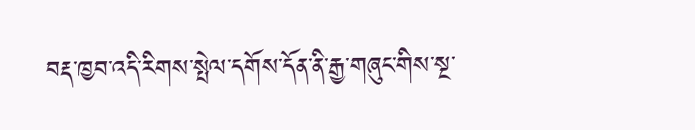བརྡ་ཁྱབ་འདི་རིགས་སྤེལ་དགོས་དོན་ནི་རྒྱ་གཞུང་གིས་སྔ་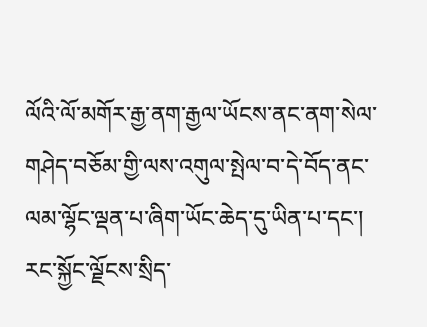ལོའི་ལོ་མགོར་རྒྱ་ནག་རྒྱལ་ཡོངས་ནང་ནག་སེལ་གཤེད་བཅོམ་གྱི་ལས་འགུལ་སྤེལ་བ་དེ་བོད་ནང་ལམ་ལྷོང་ལྡན་པ་ཞིག་ཡོང་ཆེད་དུ་ཡིན་པ་དང་། རང་སྐྱོང་ལྗོངས་སྲིད་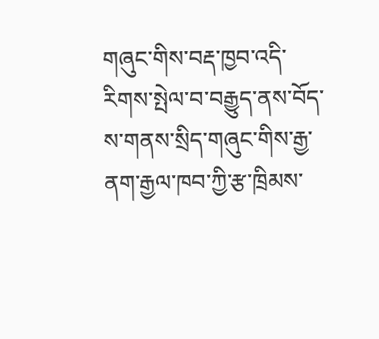གཞུང་གིས་བརྡ་ཁྱབ་འདི་རིགས་སྤེལ་བ་བརྒྱུད་ནས་བོད་ས་གནས་སྲིད་གཞུང་གིས་རྒྱ་ནག་རྒྱལ་ཁབ་ཀྱི་རྩ་ཁྲིམས་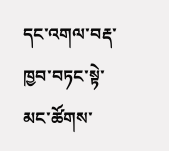དང་འགལ་བརྡ་ཁྱབ་བཏང་སྟེ་མང་ཚོགས་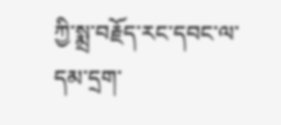ཀྱི་སྨྲ་བརྗོད་རང་དབང་ལ་དམ་དྲག་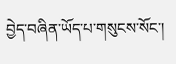བྱེད་བཞིན་ཡོད་པ་གསུངས་སོང་།